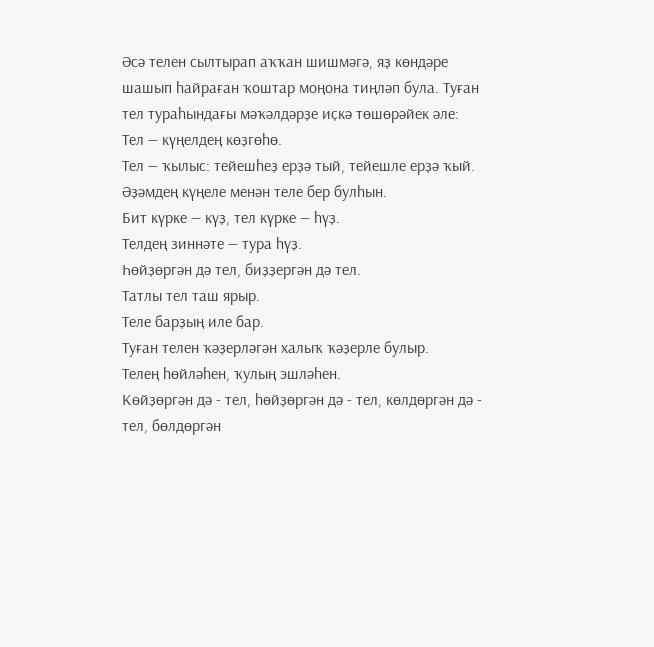Әсә телен сылтырап аҡҡан шишмәгә, яҙ көндәре шашып һайраған ҡоштар моңона тиңләп була. Туған тел тураһындағы мәҡәлдәрҙе иҫкә төшөрәйек әле:
Тел — күңелдең көҙгөһө.
Тел — ҡылыс: тейешһеҙ ерҙә тый, тейешле ерҙә ҡый.
Әҙәмдең күңеле менән теле бер булһын.
Бит күрке — күҙ, тел күрке — һүҙ.
Телдең зиннәте — тура һүҙ.
Һөйҙөргән дә тел, биҙҙергән дә тел.
Татлы тел таш ярыр.
Теле барҙың иле бар.
Туған телен ҡәҙерләгән халыҡ ҡәҙерле булыр.
Телең һөйләһен, ҡулың эшләһен.
Көйҙөргән дә - тел, һөйҙөргән дә - тел, көлдөргән дә - тел, бөлдөргән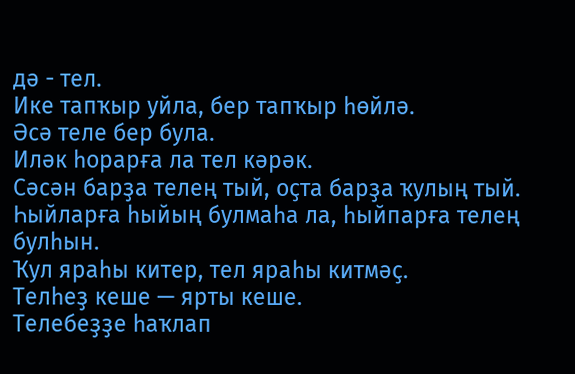дә - тел.
Ике тапҡыр уйла, бер тапҡыр һөйлә.
Әсә теле бер була.
Иләк һорарға ла тел кәрәк.
Сәсән барҙа телең тый, оҫта барҙа ҡулың тый.
Һыйларға һыйың булмаһа ла, һыйпарға телең булһын.
Ҡул яраһы китер, тел яраһы китмәҫ.
Телһеҙ кеше — ярты кеше.
Телебеҙҙе һаҡлап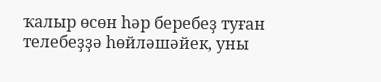ҡалыр өсөн һәр беребеҙ туған телебеҙҙә һөйләшәйек, уны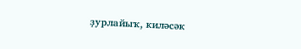ҙурлайыҡ, киләсәк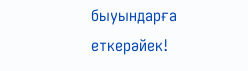быуындарға еткерәйек!